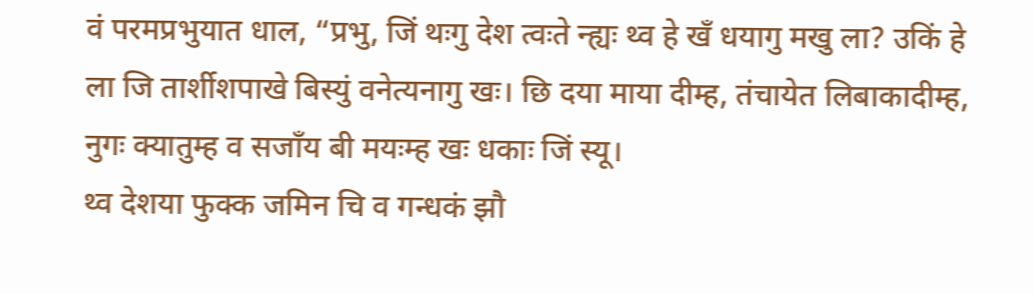वं परमप्रभुयात धाल, “प्रभु, जिं थःगु देश त्वःते न्ह्यः थ्व हे खँ धयागु मखु ला? उकिं हे ला जि तार्शीशपाखे बिस्युं वनेत्यनागु खः। छि दया माया दीम्ह, तंचायेत लिबाकादीम्ह, नुगः क्यातुम्ह व सजाँय बी मयःम्ह खः धकाः जिं स्यू।
थ्व देशया फुक्क जमिन चि व गन्धकं झौ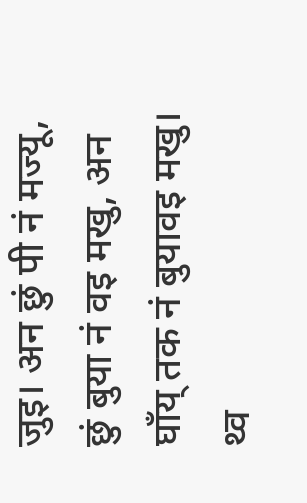जुइ। अन छुं पी नं मज्यू, छुं बुया नं वइ मखु, अन घाँय् तक नं बुयावइ मखु। थ्व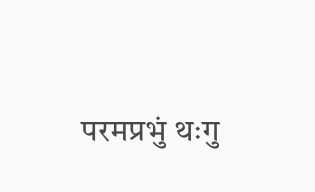परमप्रभुं थःगु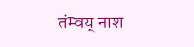तंम्वय् नाश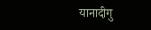यानादीगु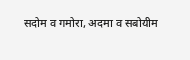सदोम व गमोरा, अदमा व सबोयीम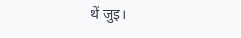थें जुइ।